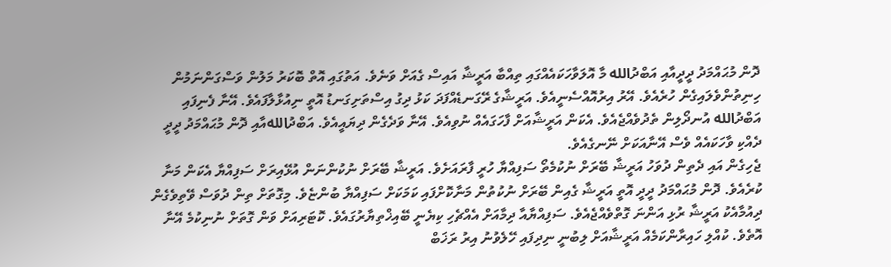ދޮން މުޙައްމަދު ދީދީއާއި އަބްދުالله މާ އޮލަވާހަކައެއްގައި ތިއްބާ އަރީޝާ އައިސް ގެއަށް ވަނެވެ. އަތުގައި އޮތް ބޮކަރު މަލުން ވަސްގަންނަމުން ހިނިތުންވެލައިގެން ހުރެއެވެ. އޭރު އިރުއޮއްސެނީއެވެ. އަރީޝާގެ ރޭގަނޑެއްފަދަ ކަޅު ދިގު އިސްތަށިގަނޑު އޮތީ ނިއުޅާލާފައެވެ. އޭނާ ފެނިފައި އަބްދުالله އުނދޯލިން ތެދުވެއްޖެއެވެ. އެކަން އަރީޝާއަށް ފާހަގައެއް ނުވިއެވެ. އޭނާ ވަދެގެން ދިޔައީއެވެ. އަބްދުاللهއާއި ދޮން މުޙައްމަދު ދީދީ ދެއްކި ވާހަކައެއް ވެސް އޭނާއަކަށް ނޭނގެއެވެ.
ޖެހިގެން އައި ދެތިން ދުވަހު އަރީޝާ ބޭރަށް ނުކުމެތޯ ސަފިއްޔާ ހުރީ ފާރައަށެވެ. އަރީޝާ ބޭރަށް ނުކުންނަން އުޅޭއިރަށް ސަފިއްޔާ އެކަން މަނާ ކުރެއެވެ. ދޮން މުޙައްމަދު ދީދީ އޮތީ އަރީޝާ ގެއިން ބޭރަށް ނުކުތުން މަނާކޮށްފައި ކަމަކަށް ސަފިއްޔާ ބުންޏެވެ. މިގޮތަށް ތިން ދުވަސް ވޭތިވެގެން ދިއުމާއެކު އަރީޝާ ރުޅި އަންނަ ގޮތްވެއްޖެއެވެ. ސަފިއްޔާއާ ދިމާއަށް އެއްޗެހި ކިޔެނީ ބޭއިޚްތިޔާރުގައެވެ. ކޮޓަރިއަށް ވަން ގޮތަށް ނުނިކުމެ އޭނާ އޮތެވެ. ކުއްލި ހައިރާންކަމެއް އަރީޝާއަށް ލިބުނީ ނިދިފައި ހޭލެވުނު އިރު ރަޚަބް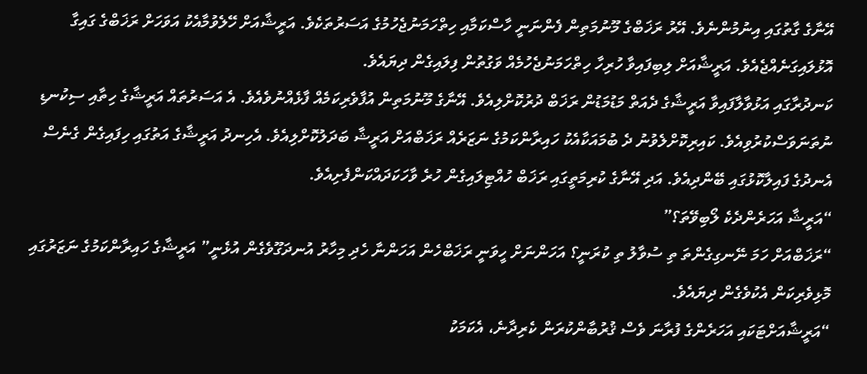އޭނާގެ ގާތުގައި އިނުމުންނެވެ. އޭރު ރަޚަބްގެ މޫނުމަތިން ފެންނަނީ ހާސްކަމާއި ހިތްހަމަނުޖެހުމުގެ އަސަރުތަކެވެ. އަރީޝާއަށް ހޭލެވުމާއެކު އަވަހަށް ރަޚަބްގެ ގައިގާ އޮޅުލައިގަނެއްޖެއެވެ. އަރީޝާއަށް ލިބިފައިވާ ހުރިހާ ހިތްހަމަނުޖެހުމެއް ވަގުތުން ފިލައިގެން ދިޔައެވެ.
ކަނދުރާގައި އަޅުވާލާފައިވާ އަރީޝާގެ ދެއަތް މަޑުމަޑުން ރަޚަބް ދުރުކޮށްލިއެވެ. އޭނާގެ މޫނުމަތިން އުފާވެރިކަމެއް ފާޅެއްނުވެއެވެ. އެ އަސަރުތައް އަރީޝާގެ ހިތާއި ސިކުނޑި ނުތަނަވަސްކުރުވިއެވެ. ކައިރިކޮށްލެވުނު ދެ ބުމައަކާއެކު ހައިރާންކަމުގެ ނަޒަރެއް ރަޚަބްއަށް އަރީޝާ ބަދަލުކޮށްލިއެވެ. އެހިނދު އަރީޝާގެ އަތުގައި ހިފައިގެން ގެނެސް އެނދުގެ ފައިލާކޮޅުގައި ބޭންދިއެވެ. އަދި އޭނާގެ ކުރިމަތީގައި ރަޚަބް ހުއްޓިލައިގެން ހުރެ ވާހަކަދައްކަންފެށިއެވެ.
“އަރީޝާ އަހަރެންދެކެ ލޯބިވޭތަ؟”
“ރަޚަބްއަށް ހަމަ ނޭނގިގެންތަ ތި ސުވާލު ތި ކުރަނީ؟ އަހަންނަށް ހީވަނީ ރަޚަބްހެން އަހަންނާ ހެދި މިހާރު އުނދަގޫވެގެން އުޅެނީ” އަރީޝާގެ ހައިރާންކަމުގެ ނަޒަރުގައި މޮޅިވެރިކަން އެކުވެގެން ދިޔައެވެ.
“އަރީޝާއަށްޓަކައި އަހަރެންގެ ފުރާނަ ވެސް ޤުރުބާންކުރަން ކެރިދާނެ، އެކަމަކު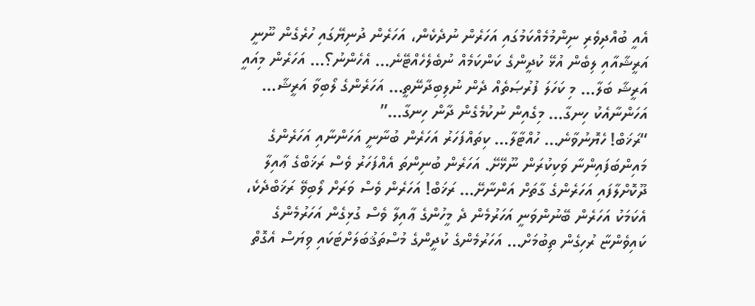އެއީ ބުއްދިވެރި ނިންމުމެއްކަމުގައި އަހަރެން ނުދެކެން، އަހަރެން ދުނިޔޭގައި ހުރެގެން ނޫނީ އަރީޝާއާއި ލިބެން އުޅޭ ކުދީންގެ ކަންކަމެއް ނުބެލެހެއްޓޭނެ… އެހެންނު؟… އަހަރެން މިއައީ އަރީޝާ ބަލާ… މި ކަހަލަ ފުރުޞަތެއް ދެން ނުލިބިދާނޭތީ… އަހަރެންގެ ލޯބިވާ އަރީޝާ… އަހަންނާއެކު ހިނގާ… މިގެއިން ނުކުމެގެން ދާން ހިނގާ…”
“ރަޚަބް! ހެޔޮނުވާނެ… ހުއްޓާލާ… ކިތައްފަހަރު އަހަރެން ބުނާނީ އަހަންނާއި އަހަރެންގެ މައިންބަފައިންނާ ވަކިކުރަން ނޫޅޭށޭ. އަހަރެން ބުނިންތަ އެއްފަހަރު ވެސް ރަޚަބްގެ ޢާއިލާ ދޫކޮށްލާފައި އަހަރެންގެ ގާތަށް އަންނާށޭ… ރަޚަބް! އަހަރެން ވެސް ވަރަށް ލޯބިވޭ ރަޚަބްދެކެ، އެކަމަކު އަހަރެން ބޭނުންވަނީ އަހަރުމެން ދެ މީހުންގެ ޢާއިލާ ވެސް ގުޅިގެން އަހަރުމެންގެ ކައިވެންޏާ ރުހިގެން ތިބުމަށް… އަހަރުމެންގެ ކުދީންގެ މުސްތަޤުބަލަށްޓަކައި ވިޔަސް އެގޮތް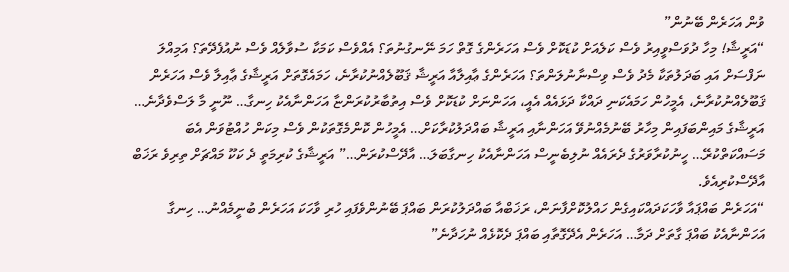ވުން އަހަރެން ބޭނުން”
“އަރީޝާ! މިހާ ދުވަސްވީއިރު ވެސް ކަލެއަށް ކުޑަކޮށް ވެސް އަހަރެންގެ ގޮތް ހަމަ ނޭނގުނުތަ؟ އެއްވެސް ކަމަކާ ސުވާލެއް ވެސް ނުއުފެދޭތަ؟ އަމިއްލަ ނަފްސަށް އައި ބަދަލުތަކާ މެދު ވެސް ވިސްނާނުލަންތަ؟ އަހަރެންގެ ޢާއިލާއާ އަރީޝާ ޤަބޫލެއްނުކުރާނެ، ހަމައެގޮތަށް އަރީޝާގެ ޢާއިލާ ވެސް އަހަރެން ޤަބޫލެއްނުކުރާނެ، އެމީހުން ހަމައެކަނި ދައްކާ ދަޅައެއް އެއީ، އަހަންނަށް ކުޑަކޮށް ވެސް އިތުބާރުކުރަންޏާ އަހަންނާއެކު ހިނގާ… ނޫނީ މާ ލަސްވެދާނެ… އަރީޝާގެ މައިންބަފައިން މިހާރު ބޭނުމެއްނުވޭ އަހަންނާއި އަރީޝާ ބައްދަލުކުރާކަށް… އެމީހުން ކޮންމެގޮތަކުން ވެސް މިކަން ހުއްޓުވަން އެބަ މަސައްކަތްކުރޭ… ހީނުކުރާވަރުގެ ދެރައެއް ނުލިބެނީސް އަހަންނާއެކު ހިނގާބަލަ… އާދޭސްކުރަން…” އަރީޝާގެ ކުރިމަތީ ދެ ކަކޫ މައްޗަށް ތިރިވެ ރަޚަބް އާދޭސްކުރިއެވެ.
“އަހަރެން ބައްޕައާ ވާހަކަދައްކައިގެން ހައްލުކޮށްފާނަން، ރަޚަބްއާ ބައްދަލުކުރަން ބައްޕަ ބޭނުންވެފައި ހުރި ވާހަކަ އަހަރެން ބުނީމެއްނު… ހިނގާ އަހަންނާއެކު ބައްޕަ ގާތަށް ދަމާ… އަހަރެން އެދޭގޮތާއި ބައްޕަ ދެކޮޅެއް ނުހަދާނެ”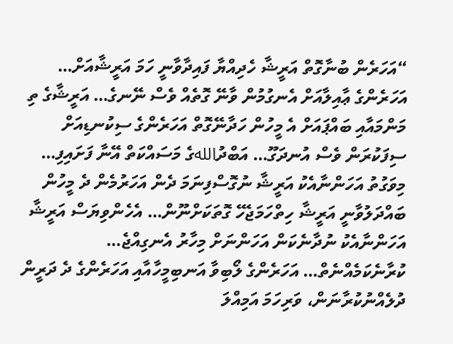“އަހަރެން ބުނާގޮތް އަރީޝާ ހެދިއްޔާ ފައިދާވާނީ ހަމަ އަރީޝާއަށް… އަހަރެންގެ ޢާއިލާއަށް އެނގުމުން ވާނޭ ގޮތެއް ވެސް ނޭނގެ… އަރީޝާގެ ތި މަންމައާއި ބައްޕައަށް އެ މީހުން ހަދާނޭގޮތް އަހަރެންގެ ސިކުނޑިއަށް ސިފަކުރަން ވެސް އުނދަގޫ… އަބްދުاللهގެ މަސައްކަތް އޭނާ ފަށައިފި… މިވަގުތު އަހަންނާއެކު އަރީޝާ ނުގޮސްފިނަމަ ދެން އަހަރުމެން ދެ މީހުން ބައްދަލުވާނީ އަރީޝާ ހިތްހަމަޖެހޭ ގޮތަކަށްނޫން… އެހެންވިޔަސް އަރީޝާ އަހަންނާއެކު ނުދާނެކަން އަހަންނަށް މިހާރު އެނގިއްޖެ… ކުރާނެކަމެއްނެތް… އަހަރެންގެ ލޯބިވާ އަނބިމީހާއާއި އަހަރެންގެ ދެ ދަރީން ދުލެއްނުކުރާނަން، ވަރިހަމަ އަމިއްލަ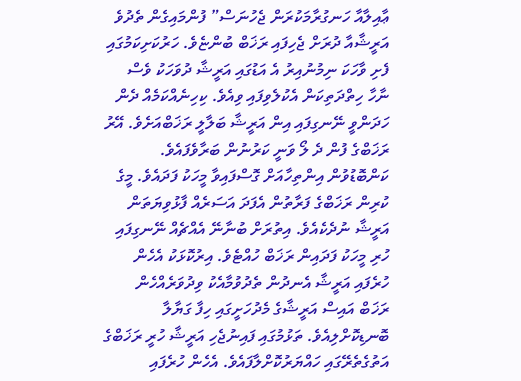ޢާއިލާއާ ހަނގުރާމަކުރަން ޖެހުނަސް” ފުންމައިގެން ތެދުވެ އަރީޝާއާ ދުރަށް ޖެހިފައި ރަޚަބް ބުންޏެވެ. ހަރުކަށިކަމުގައި ފެށި ވާހަކަ ނިމުނުއިރު އެ އަޑުގައި އަރީޝާ ދުވަހަކު ވެސް ނާހާ ހިތްދަތިކަން އެކުލެވިފައި ވިއެވެ. ކިހިނެއްކަމެއް ދެން ހަދަންވީ ނޭނގިފައި އިން އަރީޝާ ބަލާލީ ރަޚަބްއަށެވެ. އޭރު ރަޚަބްގެ ފުން ދެ ލޯ ވަނީ ކަރުނުން ބަރާވެފައެވެ. ކަންބޮޑުވުން އިންތިހާއަށް ގޮސްފައިވާ މީހަކު ފަދައެވެ. މީގެ ކުރިން ރަޚަބްގެ ފަރާތުން އެފަދަ އަސަރެއް ފާޅުވިޔަތަން އަރީޝާ ނުދެކެއެވެ. އިތުރަށް ބުނާނޭ އެއްޗެއް ނޭނގިފައި ހުރި މީހަކު ފަދައިން ރަޚަބް ހުއްޓެވެ. އިރުކޮޅަކު އެހެން ހުރެފައި އަރީޝާ އެނދުން ތެދުވުމާއެކު ވިދުވަރެއްހެން ރަޚަބް އައިސް އަރީޝާގެ މެދުހަށީގައި ހިފާ ގަޔާލާ ބޮނޑިކޮށްލިއެވެ. ތަޅުމުގައި ފައިނުޖެހި އަރީޝާ ހުރީ ރަޚަބްގެ އަތުގެތެރޭގައި ހައްޔަރުކޮށްލާފައެވެ. އެހެން ހުރެފައި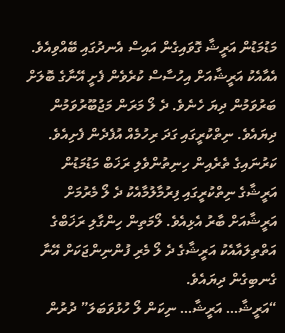މަޑުމަޑުން އަރީޝާ ގޮވައިގެން އައިސް އެނދުގައި ބޭއްވިއެވެ. އެއާއެކު އަރީޝާއަށް އިހުސާސް ކުރެވެން ފެށީ އޭނާގެ ބޮލަށް ބަރުވަމުން ދިޔަ ހެނެވެ. ދެ ލޯ މަރަން މަޖުބޫރުވަމުން ދިޔައެވެ. ނިތްކުރީގައި ގަދަ ރިހުމެއް އުފެދެން ފެށިއެވެ. ކަރުނައިގެ ތެރެއިން ހިނިތުންވެލި ރަޚަބް މަޑުމަޑުން އަރީޝާގެ ނިތްކުރީގައި ފިރުމާލުމާއެކު ދެ ލޯ މެރުމަށް އަރީޝާއަށް ބާރު އެޅިއެވެ. ލޯމަތިން ހިންގާލި ރަޚަބްގެ އަތްތިލައާއެކު އަރީޝާގެ ދެ ލޯ މެރި ފުންނިންޖަކަށް އޭނާ ގެނބިގެން ދިޔައެވެ.
“އަރީޝާ… އަރީޝާ… ނިކަން ލޯ ހުޅުވަބަލަ” ދުރުން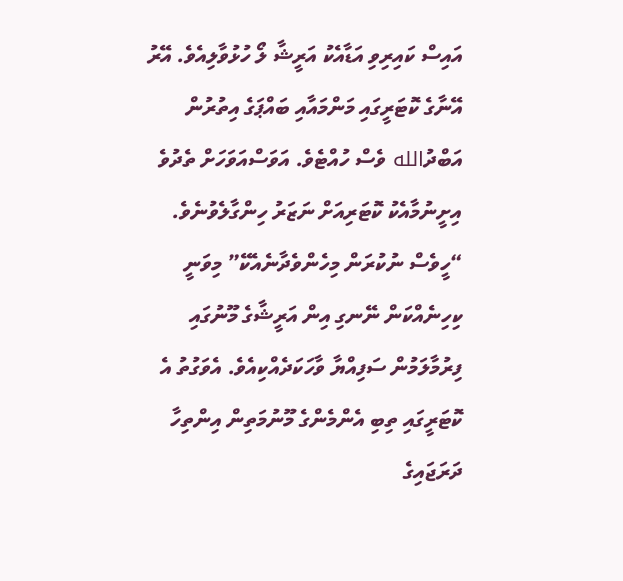އައިސް ކައިރިވި އަޑާއެކު އަރީޝާ ލޯ ހުޅުވާލިއެވެ. އޭރު އޭނާގެ ކޮޓަރީގައި މަންމައާއި ބައްޕަގެ އިތުރުން އަބްދުالله ވެސް ހުއްޓެވެ. އަވަސްއަވަހަށް ތެދުވެ އިށީނުމާއެކު ކޮޓަރިއަށް ނަޒަރު ހިންގާލެވުނެވެ.
“ހީވެސް ނުކުރަން މިހެންވެދާނެއެކޭ” މިވަނީ ކިހިނެއްކަން ނޭނގި އިން އަރީޝާގެ މޫނުގައި ފިރުމާލަމުން ސަފިއްޔާ ވާހަކަދެއްކިއެވެ. އެވަގުތު އެ ކޮޓަރީގައި ތިބި އެންމެންގެ މޫނުމަތިން އިންތިހާ ދަރަޖައިގެ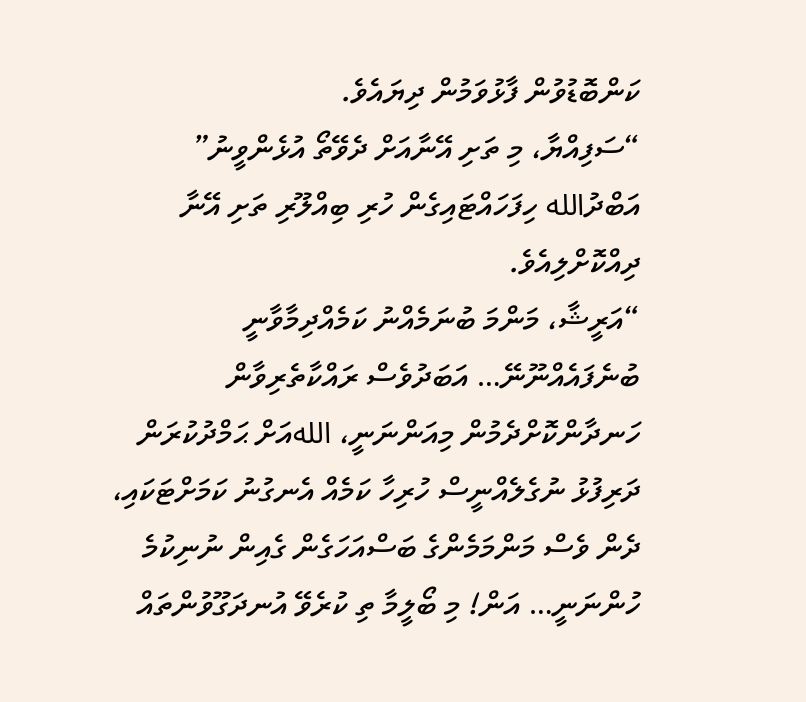ކަންބޮޑުވުން ފާޅުވަމުން ދިޔައެވެ.
“ސަފިއްޔާ، މި ތަށި އޭނާއަށް ދެވޭތޯ އުޅެންވީނު” އަބްދުالله ހިފަހައްޓައިގެން ހުރި ބިއްލޫރި ތަށި އޭނާ ދިއްކޮށްލިއެވެ.
“އަރީޝާ، މަންމަ ބުނަމެއްނު ކަމެއްދިމާވާނީ ބުނެފައެއްނޫނޭ… އަބަދުވެސް ރައްކާތެރިވާން ހަނދާންކޮށްދެމުން މިއަންނަނީ، اللهއަށް ޙަމްދުކުރަން ދަރިފުޅު ނުގެލެއްނީސް ހުރިހާ ކަމެއް އެނގުނު ކަމަށްޓަކައި، ދެން ވެސް މަންމަމެންގެ ބަސްއަހަގެން ގެއިން ނުނިކުމެ ހުންނަނީ… އަން! މި ބޯލީމާ ތި ކުރެވޭ އުނދަގޫވުންތައް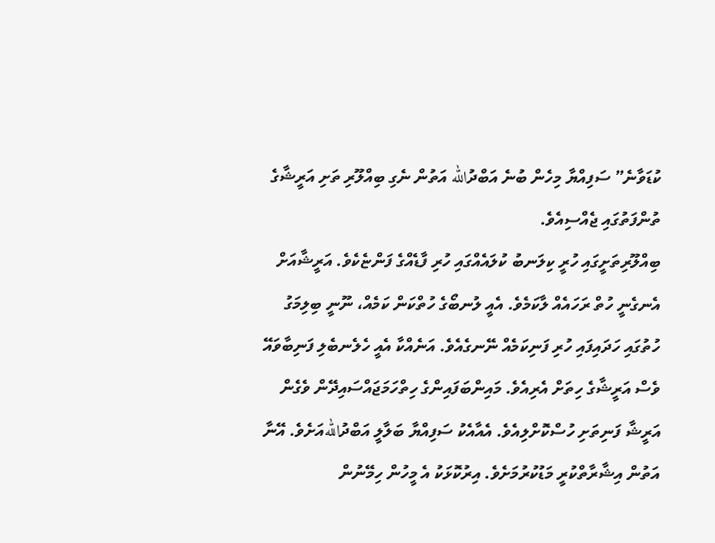ކުޑަވާނެ” ސަފިއްޔާ މިހެން ބުނެ އަބްދުالله އަތުން ނެގި ބިއްލޫރި ތަށި އަރީޝާގެ ތުންފަތުގައި ޖެއްސިއެވެ.
ބިއްލޫރިތަށީގައި ހުރީ ކިލަނބު ކުލައެއްގައި ހުރި ފާޑެއްގެ ފަންޏެކެވެ. އަރީޝާއަށް އެނގެނީ ހުތް ރަހައެއް ލާކަމެވެ. އެއީ ލުނބޯގެ ހުތްކަން ކަމެއް، ނޫނީ ބިލިމަގު ހުތުގައި ހަދައިފައި ހުރި ފަނިކަމެއް ނޭނގެއެވެ. އަނެއްކާ އެއީ ހެލެނބެލި ފަނިބާވައޭ ވެސް އަރީޝާގެ ހިތަށް އެރިއެވެ. މައިންބަފައިންގެ ހިތްހަމަޖައްސައިދޭން ވެގެން އަރީޝާ ފަނިތަށި ހުސްކޮށްލިއެވެ. އެއާއެކު ސަފިއްޔާ ބަލާލީ އަބްދުاللهއަށެވެ. އޭނާ އަތުން އިޝާރާތްކުރީ މަޑުކުރުމަށެވެ. އިރުކޮޅަކު އެ މީހުން ހިމޭނުން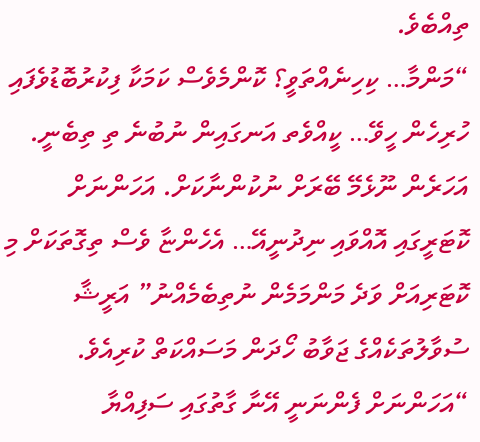ތިއްބެވެ.
“މަންމާ… ކިހިނެއްތަވީ؟ ކޮންމެވެސް ކަމަކާ ފިކުރުބޮޑުވެފައި ހުރިހެން ހީވޭ… ކީއްވެތ އަނގައިން ނުބުނެ ތި ތިބެނީ. އަހަރެން ނޫޅެމޭ ބޭރަށް ނުކުންނާކަށް. އަހަންނަށް ކޮޓަރީގައި އޮއްވައި ނިދުނީއޭ… އެހެންޏާ ވެސް ތިގޮތަކަށް މި ކޮޓަރިއަށް ވަދެ މަންމަމެން ނުތިބެމެއްނު” އަރީޝާ ސުވާލުތަކެއްގެ ޖަވާބު ހޯދަން މަސައްކަތް ކުރިއެވެ.
“އަހަންނަށް ފެންނަނީ އޭނާ ގާތުގައި ސަފިއްޔާ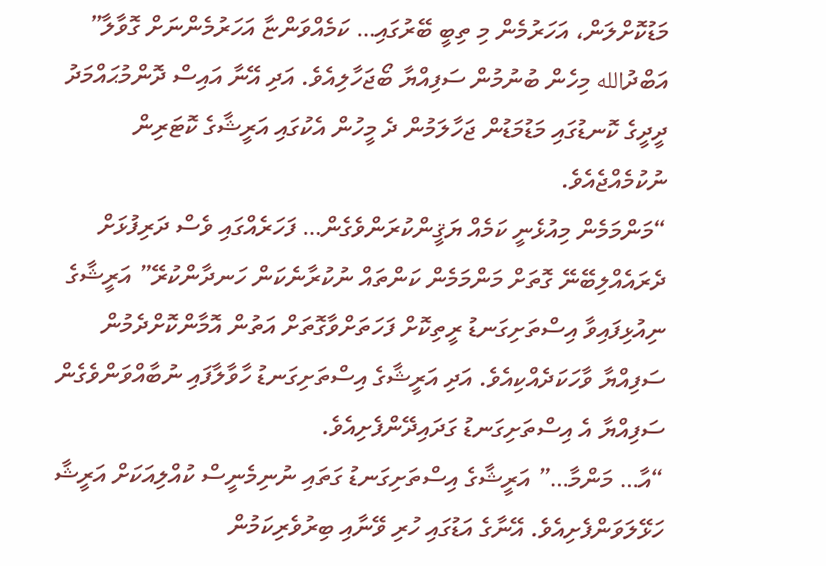މަޑުކޮށްލަން، އަހަރުމެން މި ތިބީ ބޭރުގައި… ކަމެއްވަންޏާ އަހަރުމެންނަށް ގޮވާލާ” އަބްދުالله މިހެން ބުނުމުން ސަފިއްޔާ ބޯޖަހާލިއެވެ. އަދި އޭނާ އައިސް ދޮންމުޙައްމަދު ދީދީގެ ކޮނޑުގައި މަޑުމަޑުން ޖަހާލަމުން ދެ މީހުން އެކުގައި އަރީޝާގެ ކޮޓަރިން ނުކުމެއްޖެއެވެ.
“މަންމަމެން މިއުޅެނީ ކަމެއް ޔަޤީންކުރަންވެގެން… ފަހަރެއްގައި ވެސް ދަރިފުޅަށް ދެރައެއްލިބޭނޭ ގޮތަށް މަންމަމެން ކަންތައް ނުކުރާނެކަން ހަނދާންކުރޭ” އަރީޝާގެ ނިއުޅިފައިވާ އިސްތަށިގަނޑު ރީތިކޮށް ފަހަތަށްވާގޮތަށް އަތުން އޮމާންކޮށްދެމުން ސަފިއްޔާ ވާހަކަދެއްކިއެވެ. އަދި އަރީޝާގެ އިސްތަށިގަނޑު ހާވާލާފައި ނުބާއްވަންވެގެން ސަފިއްޔާ އެ އިސްތަށިގަނޑު ގަދައިދޭންފެށިއެވެ.
“އާ… މަންމާ…” އަރީޝާގެ އިސްތަށިގަނޑު ގަތައި ނުނިމެނީސް ކުއްލިއަކަށް އަރީޝާ ހަޅޭލަވަންފެށިއެވެ. އޭނާގެ އަޑުގައި ހުރި ވޭނާއި ބިރުވެރިކަމުން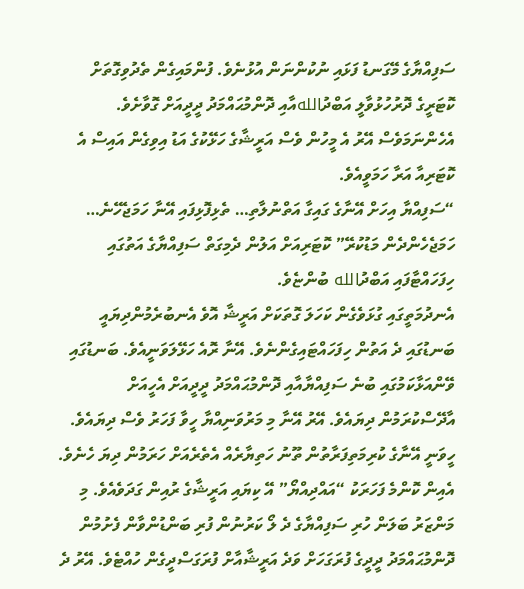ސަފިއްޔާގެ މޭގަނޑު ފަޅައި ނުކުންނަން އުޅުނެވެ. ފުންމައިގެން ތެދުވިގޮތަށް ކޮޓަރީގެ ދޮރުހުޅުވާލީ އަބްދުاللهއާއި ދޮންމުޙައްމަދު ދީދީއަށް ގޮވާށެވެ. އެހެންނަމަވެސް އޭރު އެ މީހުން ވެސް އަރީޝާގެ ހަޅޭކުގެ އަޑު އިވިގެން އައިސް އެ ކޮޓަރިއާ އަރާ ހަމަވީއެވެ.
“ސަފިއްޔާ އިހަށް އޭނާގެ ގައިގާ އަތްނުލާތި… ތެޅިފޮޅިފައި އޭނާ ހަމަޖެހޭނެ… ހަމަޖެހެންދެން މަޑުކުރޭ” ކޮޓަރިއަށް އަލުން ދެމިގަތް ސަފިއްޔާގެ އަތުގައި ހިފަހައްޓާފައި އަބްދުالله ބުންޏެވެ.
އެނދުމަތީގައި ގުޅަވެގެން ކަހަލަ ގޮތަކަށް އަރީޝާ އޮވެ އެނބުރެމުންދިޔައީ ބަނޑުގައި ދެ އަތުން ހިފަހައްޓައިގެންނެވެ. އޭނާ ރޮއެ ހަޅޭލަވަނީއެވެ. ބަނޑުގައި ވޭންއަޅާކަމުގައި ބުނެ ސަފިއްޔާއާއި ދޮންމުޙައްމަދު ދީދީއަށް އެހީއަށް އާދޭސްކުރަމުން ދިޔައެވެ. އޭރު އޭނާ މި މަރުވަނިއްޔާ ހީވާ ފަހަރު ވެސް ދިޔައެވެ. ހީވަނީ އޭނާގެ ކުރިމަތިފަރާތުން ތޫނު ހަތިޔާރެއް އެތެރެއަށް ހަރަމުން ދިޔަ ހެނެވެ. އެއިން ކޮންމެ ފަހަރަކު “އައްދިއްޔޯ” އޭ ކިޔައި އަރީޝާގެ ރުއިން ގަދަވެއެވެ. މި މަންޒަރު ބަލަން ހުރި ސަފިއްޔާގެ ދެ ލޯ ކަރުނުން ފުރި ބަންޑުންވާން ފެށުމުން ދޮންމުޙައްމަދު ދީދީގެ ފުރަގަހަށް ވަދެ އަރީޝާއާށް ފުރަގަސްދީގެން ހުއްޓެވެ. އޭރު ދެ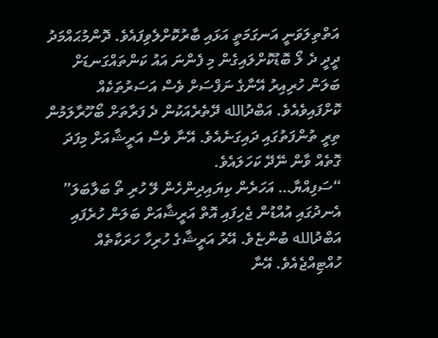އަތްތިލަވަނީ އަނގަމަތީ އަޅައި ބާރުކޮށްލެވިފައެވެ. ދޮންމުޙައްމަދު ދީދީ ދެ ލޯ ބޮޑުކޮށްލައިގެން މި ފެންނަ އައު ކަންތައްގަނޑަށް ބަލަން ހުރިއިރު އޭނާގެ ނަފްސަށް ވެސް އަސަރުތަކެއް ކޮށްފައިވެއެވެ. އަބްދުالله ދޭތެރެއަކުން ދެ ފަރާތަށް ބޯހޫރާލަމުން ތިރީ ތުންފަތުގައި ދައިގަނެއެވެ. އޭނާ ވެސް އަރީޝާއަށް މިފަދަ ގޮތެއް ވާން ނޭދޭ ކަހަލައެވެ.
“ސަފިއްޔާ… އަހަރެން ކިޔައިދިންހެން ލޭ ހުރި ތޯ ބަލާބަލަ” އެނދުގައި އުއްޑުން ޖެހިފައި އޮތް އަރީޝާއަށް ބަލަން ހުރެފައި އަބްދުالله ބުންޏެވެ. އޭރު އަރީޝާގެ ހުރިހާ ހަރަކާތެއް ހުއްޓިއްޖެއެވެ. އޭނާ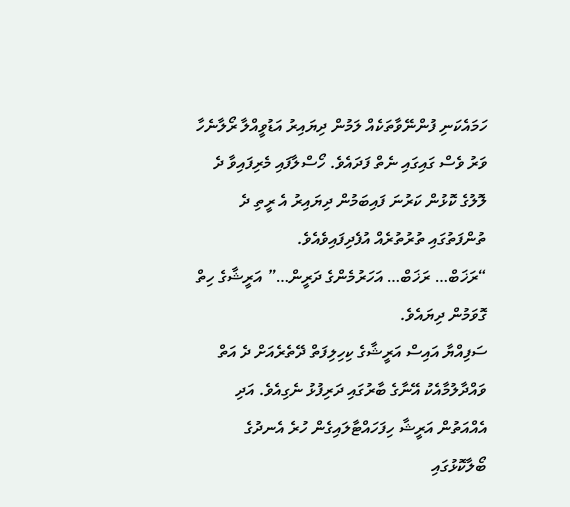ހަމައެކަނި ފުންނޭވާތަކެއް ލަމުން ދިޔައިރު އަޑުވީއްލާ ރޯލާނެހާ ވަރު ވެސް ގައިގައި ނެތް ފަދައެވެ. ހޯސްލާފައި މެރިފައިވާ ދެ ލޮލުގެ ކޮޅުން ކަރުނަ ފައިބަމުން ދިޔައިރު އެ ރީތި ދެ ތުންފަތުގައި ތުރުތުރެއް އުފެދިފައިވެއެވެ.
“ރަޚަބް… ރަޚަބް… އަހަރުމެންގެ ދަރީން…” އަރީޝާގެ ހިތް ގޮވަމުން ދިޔައެވެ.
ސަފިއްޔާ އައިސް އަރީޝާގެ ކިހިލިފަތް ދޭތެރެއަށް ދެ އަތް ވައްދާލުމާއެކު އޭނާގެ ބާރުގައި ދަރިފުޅު ނެގިއެވެ. އަދި އެއްއަތުން އަރީޝާ ހިފަހައްޓާލައިގެން ހުރެ އެނދުގެ ބޯލާކޮޅުގައި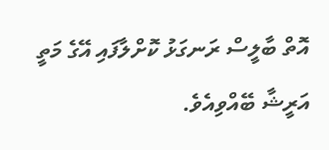އޮތް ބާލީސް ރަނގަޅު ކޮށްލާފައި އޭގެ މަތީ އަރީޝާ ބޭއްވިއެވެ.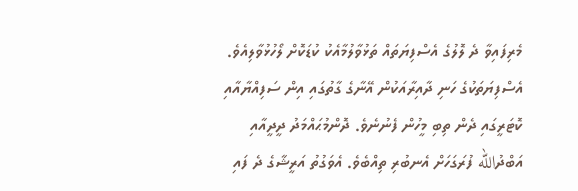މެރިފައިވާ ދެ ލޮލުގެ އެސްފިޔަތައް ތަޅުވާލުމާއެކު ކުޑަކޮށް ލޯހުޅުވާލިއެވެ. އެސްފިޔަތަކުގެ ހަނި ދާއިރާއަކުން އޭނާގެ ގާތުގައި އިން ސަފިއްޔާއާއި ކޮޓަރީގައި ދެން ތިބި މީހުން ފެނުނެވެ. ދޮންމުޙައްމަދު ދީދީއާއި އަބްދުالله ފުރަގަހަށް އެނބުރި ތިއްބެވެ. އެވަގުތު އަރީޝާގެ ދެ ފައި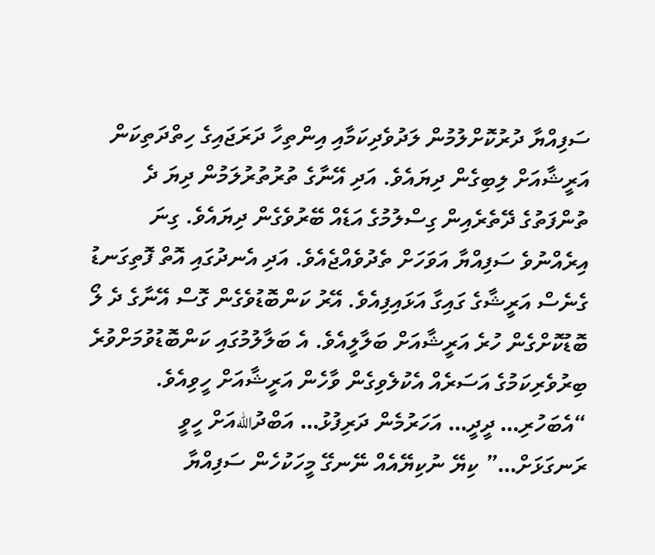ސަފިއްޔާ ދުރުކޮށްލުމުން ލަދުވެދިކަމާއި އިންތިހާ ދަރަޖައިގެ ހިތްދަތިކަން އަރީޝާއަށް ލިބިގެން ދިޔައެވެ. އަދި އޭނާގެ ތުރުތުރުލަމުން ދިޔަ ދެ ތުންފަތުގެ ދޭތެރެއިން ގިސްލުމުގެ އަޑެއް ބޭރުވެގެން ދިޔައެވެ. ގިނަ އިރެއްނުވެ ސަފިއްޔާ އަވަހަށް ތެދުވެއްޖެއެވެ. އަދި އެނދުގައި އޮތް ފޮތިގަނޑު ގެނެސް އަރީޝާގެ ގައިގާ އަޅައިފިއެވެ. އޭރު ކަންބޮޑުވެގެން ގޮސް އޭނާގެ ދެ ލޯ ބޮޑުކޮށްގެން ހުރެ އަރީޝާއަށް ބަލާލީއެވެ. އެ ބަލާލުމުގައި ކަންބޮޑުވުމަށްވުރެ ބިރުވެރިކަމުގެ އަސަރެއް އެކުލެވިގެން ވާހެން އަރީޝާއަށް ހީވިއެވެ.
“އެބަހުރި… ދީދީ… އަހަރުމެން ދަރިފުޅު… އަބްދުاللهއަށް ހީވީ ރަނގަޅަށް…” ކިޔޭ ނުކިޔޭއެއް ނޭނގޭ މީހަކުހެން ސަފިއްޔާ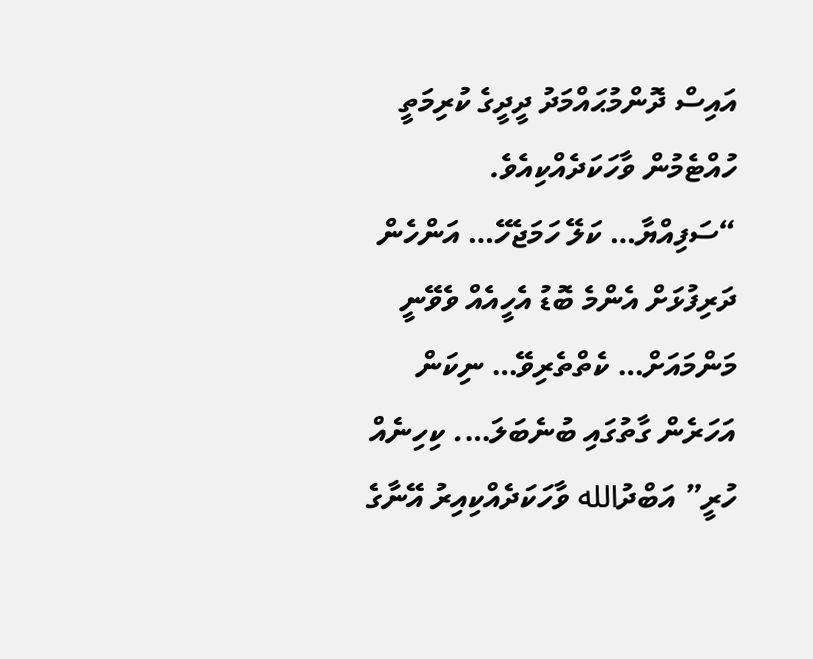އައިސް ދޮންމުޙައްމަދު ދީދީގެ ކުރިމަތީ ހުއްޓެމުން ވާހަކަދެއްކިއެވެ.
“ސަފިއްޔާ… ކަލޭ ހަމަޖެހޭ… އަންހެން ދަރިފުޅަށް އެންމެ ބޮޑު އެހީއެއް ވެވޭނީ މަންމައަށް… ކެތްތެރިވޭ… ނިކަން އަހަރެން ގާތުގައި ބުނެބަލަ…. ކިހިނެއް ހުރީ” އަބްދުالله ވާހަކަދެއްކިއިރު އޭނާގެ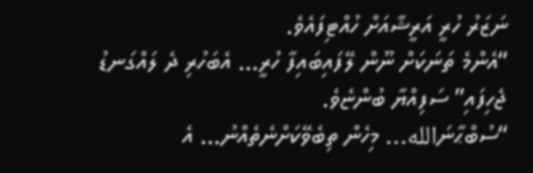ނަޒަރު ހުރީ އަރީޝާއަށް ހުއްޓިފައެވެ.
“އެންމެ ތަނަކަށް ނޫން ލޭފައިބައިފާ ހުރީ… އެބަހުރި ދެ ލައްގަނޑު ޖެހިފައި” ސަފިއްޔާ ބުންޏެވެ.
“ސުބްޙާނަالله… މިހެން ތިބެވޭކަށްނެތެއްނު… އެ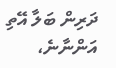ދަރިން ބަލާ އޭތި އަންނާނެ،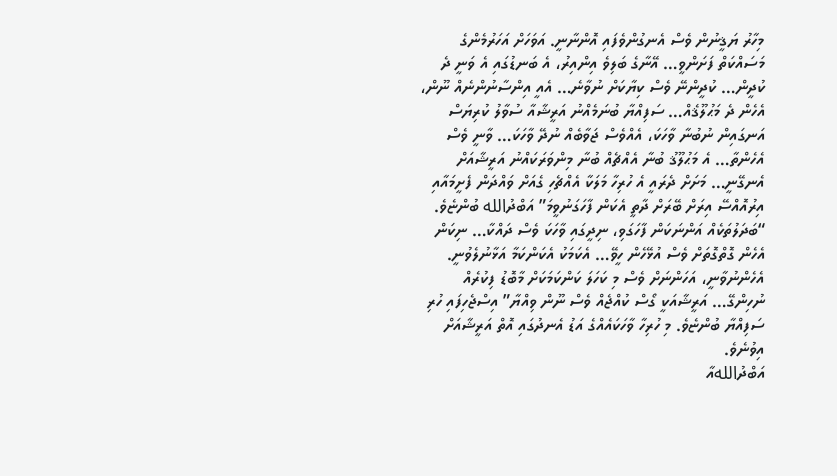މިހާރު ޔަޤީނުން ވެސް އެނގުންވެފައި އޮންނާނީ. އަވަހަށް އަހަރުމެންގެ މަސައްކަތް ފަށަންވީ… އޭނާގެ ބަލިވެ އިންއިރު، އެ ބަނޑުގައި އެ ވަނީ ދެ ކުދީން… ކުދީންނޭ ވެސް ކިޔާކަށް ނުވާނެ… އެއީ އިންސާނުންނެއް ނޫން، އެހެން ދެ މަޙުލޫޤެއް… ސަފިއްޔާ ބުނަމެއްނު އަރީޝާއާ ސުވާލު ކުރިޔަސް އަނގައިން ނުބުނާ ވާހަކަ، އެއްވެސް ޖަވާބެއް ނުދޭ ވާހަކަ… ވާނީ ވެސް އެހެންތާ… އެ މަޙުލޫޤު ބުނާ އެއްޗެއް ބުނާ މިންވަރަކައްނު އަރީޝާއަށް އެނގޭނީ… މަށަށް ދެރައީ އެ ހުރިހާ މަލަކާ އެއްޗެހި ގެއަށް ވައްދަން ފެށީމައާއި އިރުއޮއްސޭ އިރަށް ބޭރަށް ދާތީ އެކަން ފާހަގަނުވީމަ” އަބްދުالله ބުންޏެވެ.
“ބަދަލުތަކެއް އަންނަކަން ފާހަގަވި، ނިދީގައި ވާހަކަ ވެސް ދައްކާ… ނިކަން އެހެން ގޮތްގޮތަށް ވެސް އުޅޭހެން ހީވޭ… އެކަމަކު އެކަންކަމާ އަޅާނުލެވުނީ. އެހެންނުވާނީ، އަހަންނަށް ވެސް މި ކަހަލަ ކަންކަމަކަށް މާބޮޑު ފިކުރެއް ނުހިންގޭ… އަރީޝާއަކީ ގޯސް ކުއްޖެއް ވެސް ނޫން ވިއްޔާ” އިސްޖެހިފައި ހުރި ސަފިއްޔާ ބުންޏެވެ. މި ހުރިހާ ވާހަކައެއްގެ އަޑު އެނދުގައި އޮތް އަރީޝާއަށް އިވުނެވެ.
އަބްދުاللهއާ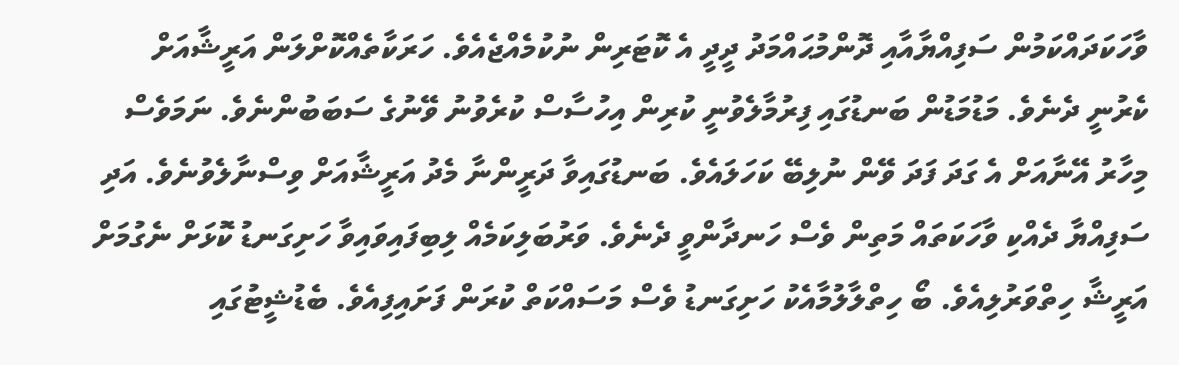ވާހަކަދައްކަމުން ސަފިއްޔާއާއި ދޮންމުޙައްމަދު ދީދީ އެ ކޮޓަރިން ނުކުމެއްޖެއެވެ. ހަރަކާތެއްކޮށްލަން އަރީޝާއަށް ކެރުނީ ދެނެވެ. މަޑުމަޑުން ބަނޑުގައި ފިރުމާލެވުނީ ކުރިން އިހުސާސް ކުރެވުނު ވޭނުގެ ސަބަބުންނެވެ. ނަމަވެސް މިހާރު އޭނާއަށް އެ ގަދަ ފަދަ ވޭން ނުލިބޭ ކަހަލައެވެ. ބަނޑުގައިވާ ދަރީންނާ މެދު އަރީޝާއަށް ވިސްނާލެވުނެވެ. އަދި ސަފިއްޔާ ދެއްކި ވާހަކަތައް މަތިން ވެސް ހަނދާންވީ ދެނެވެ. ވަރުބަލިކަމެއް ލިބިފައިވައިވާ ހަށިގަނޑު ކޮޅަށް ނެގުމަށް އަރީޝާ ހިތްވަރުލިއެވެ. ބޯ ހިތްލާލުމާއެކު ހަށިގަނޑު ވެސް މަސައްކަތް ކުރަން ފަށައިފިއެވެ. ބެޑުޝީޓުގައި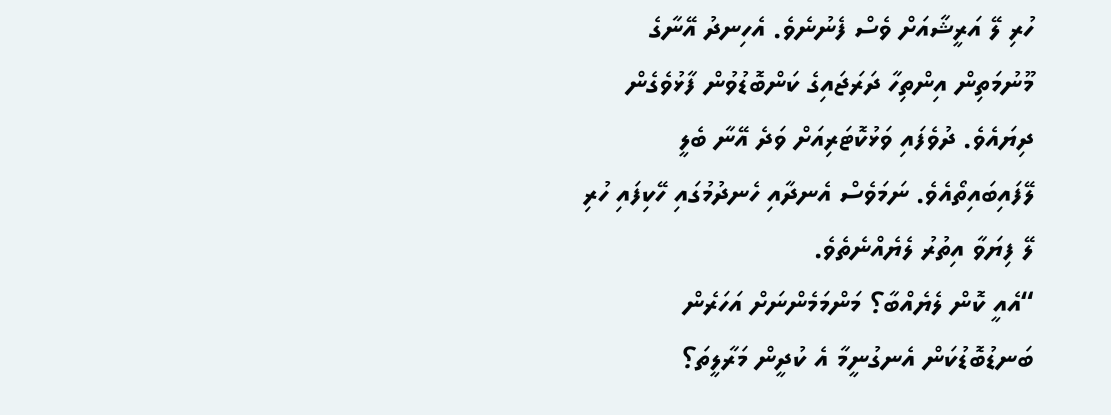ހުރި ލޭ އަރީޝާއަށް ވެސް ފެނުނެވެ. އެހިނދު އޭނާގެ މޫނުމަތިން އިންތިހާ ދަރަޖައިގެ ކަންބޮޑުވުން ފާޅުވެގެން ދިޔައެވެ. ދުވެފައި ވަޅުކޮޓަރިއަށް ވަދެ އޭނާ ބެލީ ލޭފައިބައިތޯއެވެ. ނަމަވެސް އެނދާއި ހެނދުމުގައި ހޭކިފައި ހުރި ލޭ ފިޔަވާ އިތުރު ލެޔެއްނެތެވެ.
“އެއީ ކޮން ލެޔެއްބާ؟ މަންމަމެންނަށް އަހަރެން ބަނޑުބޮޑުކަން އެނގުނީމާ އެ ކުދީން މަރާލީތަ؟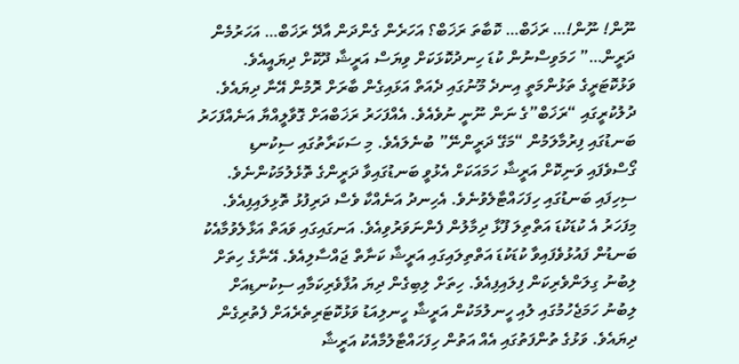ނޫން! ނޫން!… ރަޚަބް… ކޮބާތަ ރަޚަބް؟ އަހަރެން ގެންދަން އާދޭ ރަޚަބް… އަހަރުމެން ދަރީން…” ހަމަވިސްނުން ކުޑަ ހިނދުކޮޅަކަށް ވިޔަސް އަރީޝާ ދޫކޮށް ދިޔައީއެވެ. ވަޅުކޮޓަރީގެ ތަޅުންމަތީ އިނދެ މޫނުގައި ދެއަތް އަޅައިގެން ބާރަށް ރޮމުން އޭނާ ދިޔައެވެ. ދުލުކުރީގައި “ރަޚަބް”ގެ ނަން ނޫނީ ނުވެއެވެ. އެއްފަހަރު ރަޚަބްއަށް ގޮވާލީއްޔާ އަނެއްފަހަރު ބަނޑުގައި ފިރުމާލަމުން “މަގޭ ދަރީންނޭ” ބުނެލައެވެ. މި ސަކަރާތުގައި ސިކުނޑި ގޯސްވެފައި ވަނިކޮށް އަރީޝާ ހަމައަކަށް އެޅުވީ ބަނޑުގައިވާ ދަރީންގެ ތޮޅެލުމަކުންނެވެ. ސިހިފައި ބަނޑުގައި ހިފަހައްޓާލެވުނެވެ. އެހިނދު އަނެއްކާ ވެސް ދަރިފުޅު ތޮޅިލައިފިއެވެ. މިފަހަރު އެ ކުޑަކުޑަ އަތްތިލަ ފޫޅާ ދިމާލުން ފެންނަވަރުވިއެވެ. އަނގައިގައި ވައަތް އަޅާލެވުމާއެކު ބަނޑުން ފައުޅުވެފައިވާ ކުޑަކުޑަ އަތްތިލައިގައި އަރީޝާ ކަނާތް ޖައްސާލިއެވެ. އޭނާގެ ހިތަށް ލިބުނު ގިލަންވެރިކަން ފިލައިފިއެވެ. ހިތަށް ލިބިގެން ދިޔަ އުފާވެރިކަމާއި ސިކުނޑިއަށް ލިބުނު ހަމަޖެހުމުގައި ލުއި ހީނލުމަކުން އަރީޝާ ހީނލިއަޑު ވަޅުކޮޓަރިތެރެއަށް ފެތުރިގެން ދިޔައެވެ. ވަޅުގެ ތުންފަތުގައި އެއް އަތުން ހިފަހައްޓާލުމާއެކު އަރީޝާ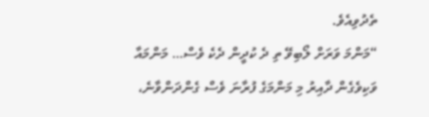ތެދުވިއެވެ.
“މަންމަ ވަރަށް ލޯބިވޭ ތި ދެ ކުދީން ދެކެ ވެސް… މަންމައާ ވަކިވެގެން ދާއިރު މި މަންމަގެ ފުރާނަ ވެސް ގެންދަންވާނެ،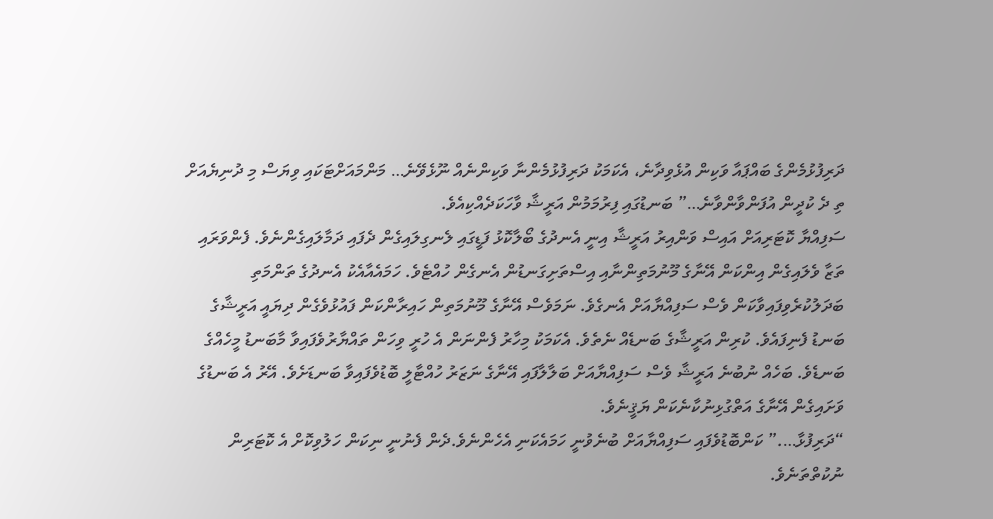ދަރިފުޅުމެންގެ ބައްޕައާ ވަކިން އުޅެވިދާނެ، އެކަމަކު ދަރިފުޅުމެންނާ ވަކިންނެއް ނޫޅެވޭނެ… މަންމައަށްޓަކައި ވިޔަސް މި ދުނިޔެއަށް ތި ދެ ކުދީން އުފަންވާންވާނެ…” ބަނޑުގައި ފިރުމަމުން އަރީޝާ ވާހަކަދެއްކިއެވެ.
ސަފިއްޔާ ކޮޓަރިއަށް އައިސް ވަންއިރު އަރީޝާ އިނީ އެނދުގެ ބޯލާކޮޅު ފަޑީގައި ލެނގިލައިގެން ދެފައި ދަމާލައިގެންނެވެ. ފެންވަރައި ތަޒާ ވެލައިގެން އިންކަން އޭނާގެ މޫނުމަތިންނާއި އިސްތަށިގަނޑުން އެނގެން ހުއްޓެވެ. ހަމައެއާއެކު އެނދުގެ ތަންމަތި ބަދަލުކުރެވިފައިވާކަން ވެސް ސަފިއްޔާއަށް އެނގެވެ. ނަމަވެސް އޭނާގެ މޫނުމަތިން ހައިރާންކަން ފައުޅުވެގެން ދިޔައީ އަރީޝާގެ ބަނޑު ފެނިފައެވެ. ކުރިން އަރީޝާގެ ބަނޑެއް ނެތެވެ. އެކަމަކު މިހާރު ފެންނަން އެ ހުރީ ވިހަން ތައްޔާރުވެފައިވާ މާބަނޑު މީހެއްގެ ބަނޑެވެ. ބަހެއް ނުބުނެ އަރީޝާ ވެސް ސަފިއްޔާއަށް ބަލާލާފައި އޭނާގެ ނަޒަރު ހުއްޓާލީ ބޮޑުވެފައިވާ ބަނޑަށެވެ. އޭރު އެ ބަނޑުގެ ވަށައިގެން އޭނާގެ އަތްގުޅިނުކާނެކަން ޔަޤީނެވެ.
“ދަރިފުޅާ….” ކަންބޮޑުވެފައި ސަފިއްޔާއަށް ބުނެވުނީ ހަމައެކަނި އެހެންނެވެ.ދެން ފެނުނީ ނިކަން ހަލުވިކޮށް އެ ކޮޓަރިން ނުކުތްތަނެވެ.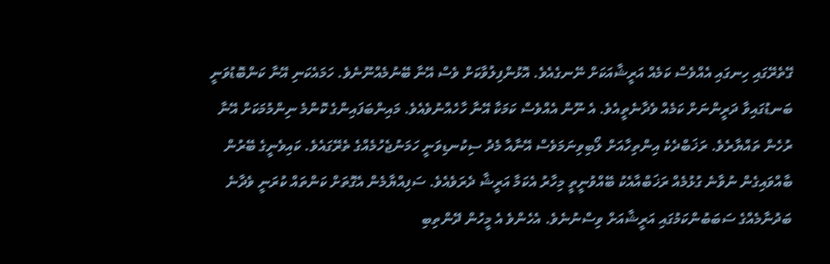ގޭތެރޭގައި ހިނގައި އެއްވެސް ކަމެއް އަރީޝާއަކަށް ނޭނގެއެވެ. އޮޅުންފިލުވާކަށް ވެސް އޭނާ ބޭނުމެއްނޫނެވެ. ހަމައެކަނި އޭނާ ކަންބޮޑުވަނީ ބަނޑުގައިވާ ދަރީންނަށް ކަމެއް ވެދާނެތީއެވެ. އެ ނޫން އެއްވެސް ކަމަކާ އޭނާ ހާހެއްނުވެއެވެ. މައިންބަފައިންގެ ކޮންމެ ނިންމުމަކަށް އޭނާ ރުހެން ތައްޔާރެވެ. ރަޚަބްދެކެ އިންތިހާއަށް ލޯބިވިނަމަވެސް އޭނާއާ މެދު ސިކުނޑިވަނީ ހަމަނުޖެހުމެއްގެ ތެރޭގައެވެ. ކައިވެނީގެ ބޭރުން ބާއްވައިގެން ނުވާނެ ގުޅުމެއް ރަޚަބްއާއެކު ބޭއްވުނީތީ މިހާރު އެކަމާ އަރީޝާ ދެރަވެއެވެ. ސަފިއްޔާމެން އެގޮތަށް ކަންތައް ކުރަނީ ވެދާނެ ބަދުނާމެއްގެ ސަބަބުންކަމުގައި އަރީޝާއަށް ވިސްނުނެވެ. އެހެންވެ އެ މީހުން ދޭންތިބި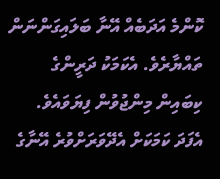ކޮންމެ އަދަބެއް އޭނާ ބަލައިގަންނަން ތައްޔާރެވެ. އެކަމަކު ދަރީންގެ ކިބައިން މިންޖުވުން ފިޔަވައެވެ. އެފަދަ ކަމަކަށް އެދޭވަރަށްވުރެ އޭނާގެ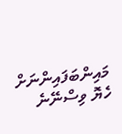މައިންބަފައިންނަށް ހެޔޮ ވިސްނޭނެ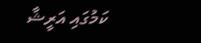ކަމުގައި އަރީޝާ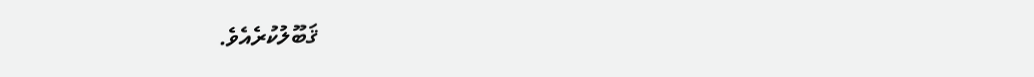ޤަބޫލުކުރެއެވެ.